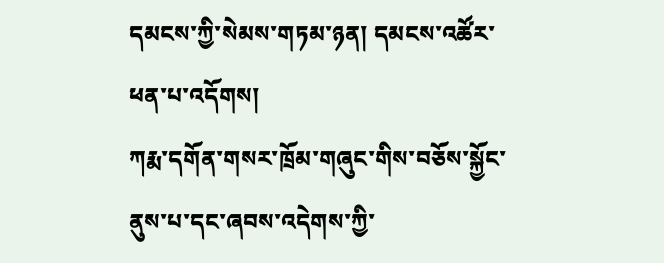དམངས་ཀྱི་སེམས་གཏམ་ཉན། དམངས་འཚོར་ཕན་པ་འདོགས།
ཀརྨ་དགོན་གསར་ཁྲོམ་གཞུང་གིས་བཅོས་སྐྱོང་ནུས་པ་དང་ཞབས་འདེགས་ཀྱི་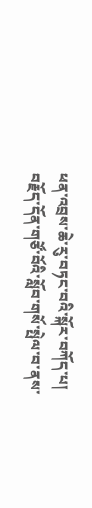ཕན་འབྲས་ཆེ་རུ་བཏང་བའི་སྐོར་བཀོད་པ།
བརྗོད་དོན་གཙོ་བོའི་སློབ་གསོ་སྤེལ་བ་ནས་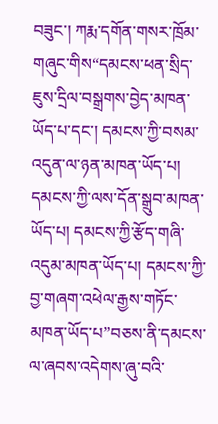བཟུང་། ཀརྨ་དགོན་གསར་ཁྲོམ་གཞུང་གིས“དམངས་ཕན་སྲིད་ཇུས་དྲིལ་བསྒྲགས་བྱེད་མཁན་ཡོད་པ་དང་། དམངས་ཀྱི་བསམ་འདུན་ལ་ཉན་མཁན་ཡོད་པ། དམངས་ཀྱི་ལས་དོན་སྒྲུབ་མཁན་ཡོད་པ། དམངས་ཀྱི་རྩོད་གཞི་འདུམ་མཁན་ཡོད་པ། དམངས་ཀྱི་བྱ་གཞག་འཕེལ་རྒྱས་གཏོང་མཁན་ཡོད་པ”བཅས་ནི་དམངས་ལ་ཞབས་འདེགས་ཞུ་བའི་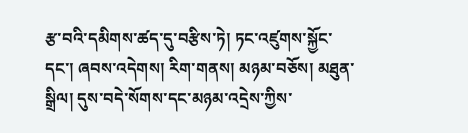རྩ་བའི་དམིགས་ཚད་དུ་བརྩིས་ཏེ། ཏང་འཛུགས་སྐྱོང་དང་། ཞབས་འདེགས། རིག་གནས། མཉམ་བཅོས། མཐུན་སྒྲིལ། དུས་བདེ་སོགས་དང་མཉམ་འདྲེས་ཀྱིས་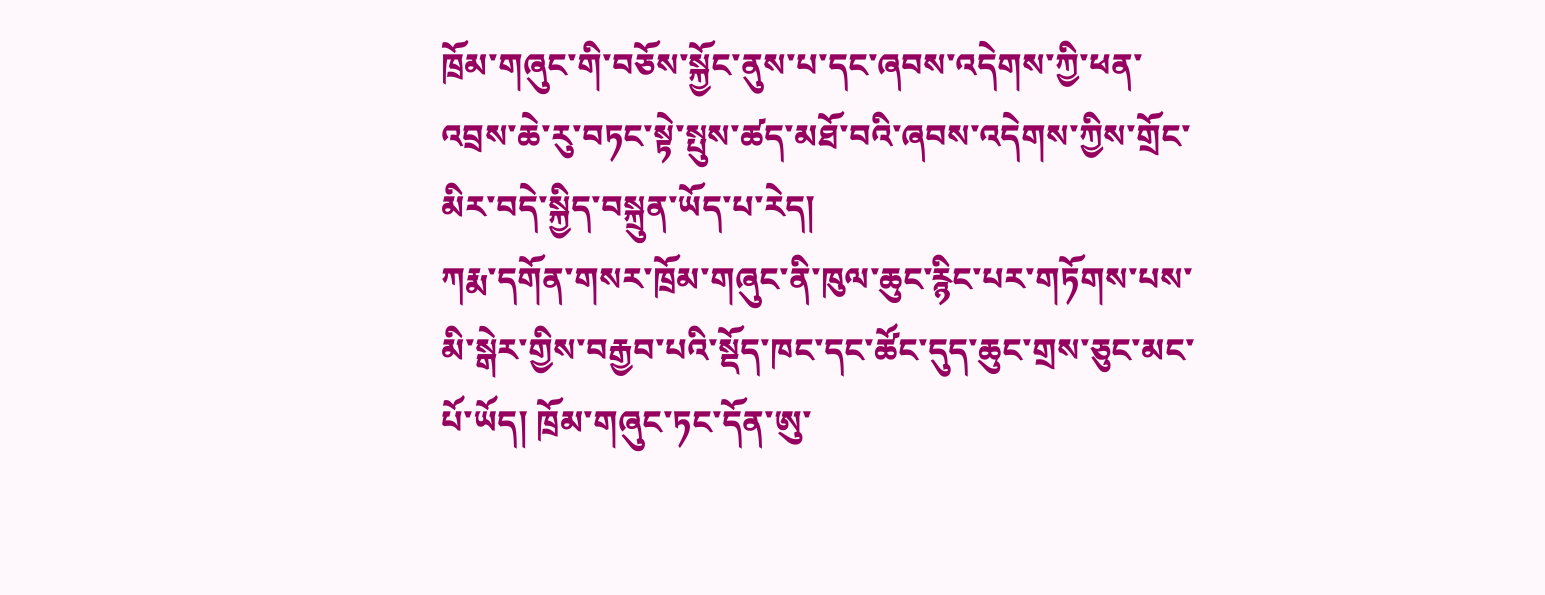ཁྲོམ་གཞུང་གི་བཅོས་སྐྱོང་ནུས་པ་དང་ཞབས་འདེགས་ཀྱི་ཕན་འབྲས་ཆེ་རུ་བཏང་སྟེ་སྤུས་ཚད་མཐོ་བའི་ཞབས་འདེགས་ཀྱིས་གྲོང་མིར་བདེ་སྐྱིད་བསྐྲུན་ཡོད་པ་རེད།
ཀརྨ་དགོན་གསར་ཁྲོམ་གཞུང་ནི་ཁུལ་ཆུང་རྙིང་པར་གཏོགས་པས་མི་སྒེར་གྱིས་བརྒྱབ་པའི་སྡོད་ཁང་དང་ཚོང་དུད་ཆུང་གྲས་ཅུང་མང་པོ་ཡོད། ཁྲོམ་གཞུང་ཏང་དོན་ཨུ་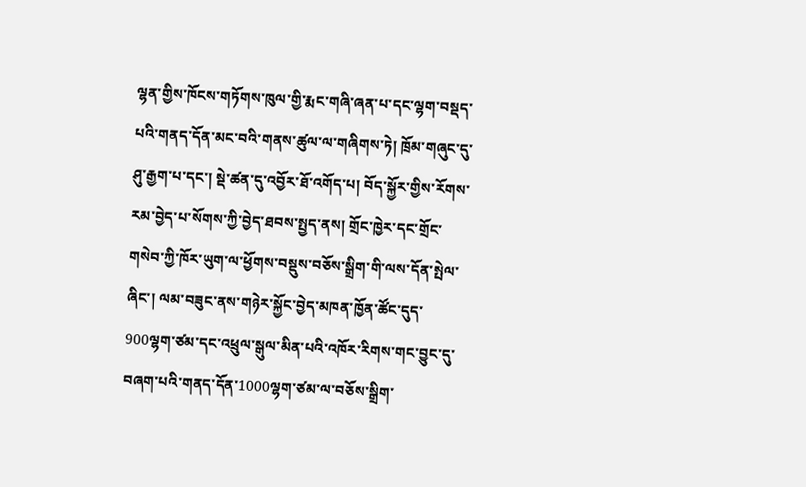ལྷན་གྱིས་ཁོངས་གཏོགས་ཁུལ་གྱི་རྨང་གཞི་ཞན་པ་དང་ལྷག་བསྡད་པའི་གནད་དོན་མང་བའི་གནས་ཚུལ་ལ་གཞིགས་ཏེ། ཁྲོམ་གཞུང་དུ་ཤུ་རྒྱག་པ་དང་། སྡེ་ཚན་དུ་འབྱོར་ཐོ་འགོད་པ། བོད་སྐྱོར་གྱིས་རོགས་རམ་བྱེད་པ་སོགས་ཀྱི་བྱེད་ཐབས་སྤྱད་ནས། གྲོང་ཁྱེར་དང་གྲོང་གསེབ་ཀྱི་ཁོར་ཡུག་ལ་ཕྱོགས་བསྡུས་བཅོས་སྒྲིག་གི་ལས་དོན་སྤེལ་ཞིང་། ལམ་བཟུང་ནས་གཉེར་སྐྱོང་བྱེད་མཁན་ཁྱོན་ཚོང་དུད་900ལྷག་ཙམ་དང་འཕྲུལ་སྒུལ་མིན་པའི་འཁོར་རིགས་གང་བྱུང་དུ་བཞག་པའི་གནད་དོན་1000ལྷག་ཙམ་ལ་བཅོས་སྒྲིག་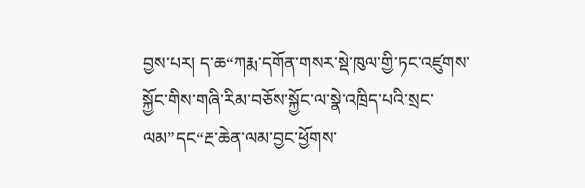བྱས་པར། ད་ཆ“ཀརྨ་དགོན་གསར་སྡེ་ཁུལ་གྱི་ཏང་འཛུགས་སྐྱོང་གིས་གཞི་རིམ་བཅོས་སྐྱོང་ལ་སྣེ་འཁྲིད་པའི་སྲང་ལམ”དང“རྔ་ཆེན་ལམ་བྱང་ཕྱོགས་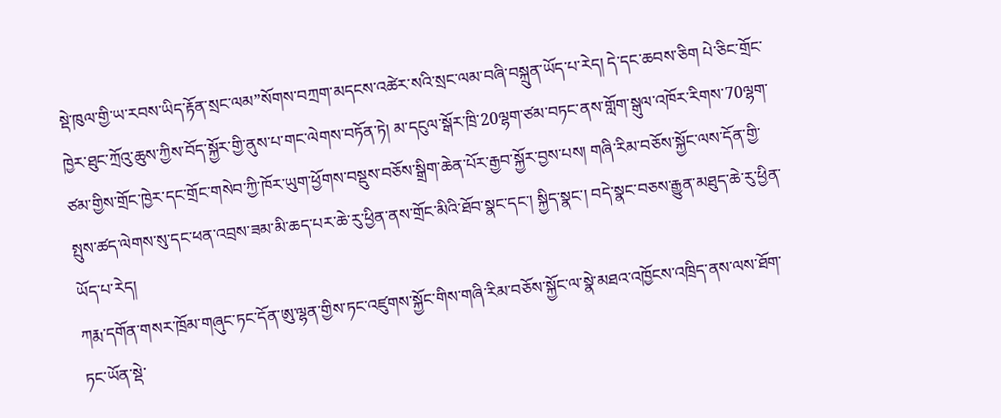སྡེ་ཁུལ་གྱི་ཡ་རབས་ཡིད་རྟོན་སྲང་ལམ”སོགས་བཀྲག་མདངས་འཚེར་སའི་སྲང་ལམ་བཞི་བསྐྲུན་ཡོད་པ་རེད། དེ་དང་ཆབས་ཅིག པེ་ཅིང་གྲོང་ཁྱེར་ཐུང་ཀྲོའུ་ཆུས་ཀྱིས་བོད་སྐྱོར་གྱི་ནུས་པ་གང་ལེགས་བཏོན་ཏེ། མ་དངུལ་སྒོར་ཁྲི་20ལྷག་ཙམ་བཏང་ནས་གློག་སྒུལ་འཁོར་རིགས་70ལྷག་ཙམ་གྱིས་གྲོང་ཁྱེར་དང་གྲོང་གསེབ་ཀྱི་ཁོར་ཡུག་ཕྱོགས་བསྡུས་བཅོས་སྒྲིག་ཆེན་པོར་རྒྱབ་སྐྱོར་བྱས་པས། གཞི་རིམ་བཅོས་སྐྱོང་ལས་དོན་གྱི་སྤུས་ཚད་ལེགས་སུ་དང་ཕན་འབྲས་ཟམ་མི་ཆད་པར་ཆེ་རུ་ཕྱིན་ནས་གྲོང་མིའི་ཐོབ་སྣང་དང་། སྐྱིད་སྣང་། བདེ་སྣང་བཅས་རྒྱུན་མཐུད་ཆེ་རུ་ཕྱིན་ཡོད་པ་རེད།
ཀརྨ་དགོན་གསར་ཁྲོམ་གཞུང་ཏང་དོན་ཨུ་ལྷན་གྱིས་ཏང་འཛུགས་སྐྱོང་གིས་གཞི་རིམ་བཅོས་སྐྱོང་ལ་སྣེ་མཐའ་འཁྱོངས་འཁྲིད་ནས་ལས་ཐོག་ཏང་ཡོན་སྡེ་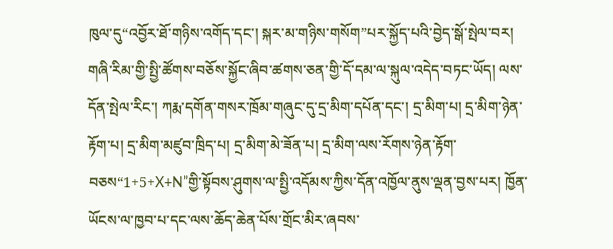ཁུལ་དུ“འབྱོར་ཐོ་གཉིས་འགོད་དང་། སྐར་མ་གཉིས་གསོག”པར་སྐྱོད་པའི་བྱེད་སྒོ་སྤེལ་བར། གཞི་རིམ་གྱི་སྤྱི་ཚོགས་བཅོས་སྐྱོང་ཞིབ་ཚགས་ཅན་གྱི་དོ་དམ་ལ་སྐུལ་འདེད་བཏང་ཡོད། ལས་དོན་སྤེལ་རིང་། ཀརྨ་དགོན་གསར་ཁྲོམ་གཞུང་དུ་དྲ་མིག་དཔོན་དང་། དྲ་མིག་པ། དྲ་མིག་ཉེན་རྟོག་པ། དྲ་མིག་མཛུབ་ཁྲིད་པ། དྲ་མིག་མེ་ཟོན་པ། དྲ་མིག་ལས་རོགས་ཉེན་རྟོག་བཅས“1+5+X+N”གྱི་སྟོབས་ཤུགས་ལ་སྤྱི་འདོམས་ཀྱིས་དོན་འཁྱོལ་ནུས་ལྡན་བྱས་པར། ཁྱོན་ཡོངས་ལ་ཁྱབ་པ་དང་ལས་ཆོད་ཆེན་པོས་གྲོང་མིར་ཞབས་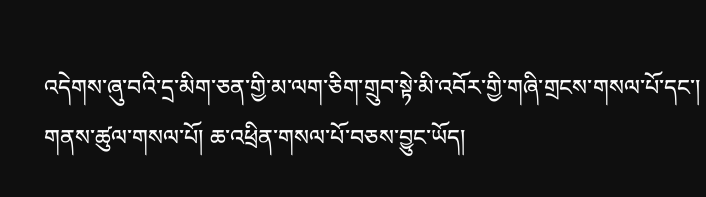འདེགས་ཞུ་བའི་དྲ་མིག་ཅན་གྱི་མ་ལག་ཅིག་གྲུབ་སྟེ་མི་འབོར་གྱི་གཞི་གྲངས་གསལ་པོ་དང་། གནས་ཚུལ་གསལ་པོ། ཆ་འཕྲིན་གསལ་པོ་བཅས་བྱུང་ཡོད།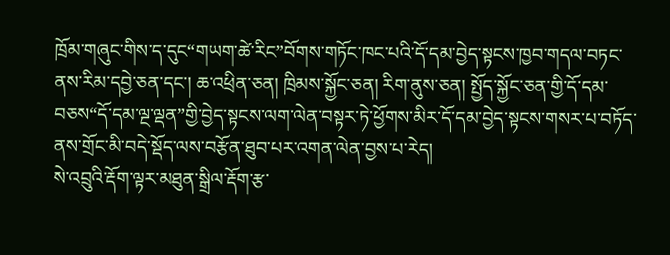ཁྲོམ་གཞུང་གིས་ད་དུང“གཡག་ཚེ་རིང”བོགས་གཏོང་ཁང་པའི་དོ་དམ་བྱེད་སྟངས་ཁྱབ་གདལ་བཏང་ནས་རིམ་དབྱེ་ཅན་དང་། ཆ་འཕྲིན་ཅན། ཁྲིམས་སྐྱོང་ཅན། རིག་ནུས་ཅན། སྤྱོད་སྐྱོང་ཅན་གྱི་དོ་དམ་བཅས“དོ་དམ་ལྔ་ལྡན”གྱི་བྱེད་སྟངས་ལག་ལེན་བསྟར་ཏེ་ཕྱོགས་མིར་དོ་དམ་བྱེད་སྟངས་གསར་པ་བཏོད་ནས་གྲོང་མི་བདེ་སྡོད་ལས་བརྩོན་ཐུབ་པར་འགན་ལེན་བྱས་པ་རེད།
སེ་འབྲུའི་རྡོག་ལྟར་མཐུན་སྒྲིལ་རྡོག་རྩ་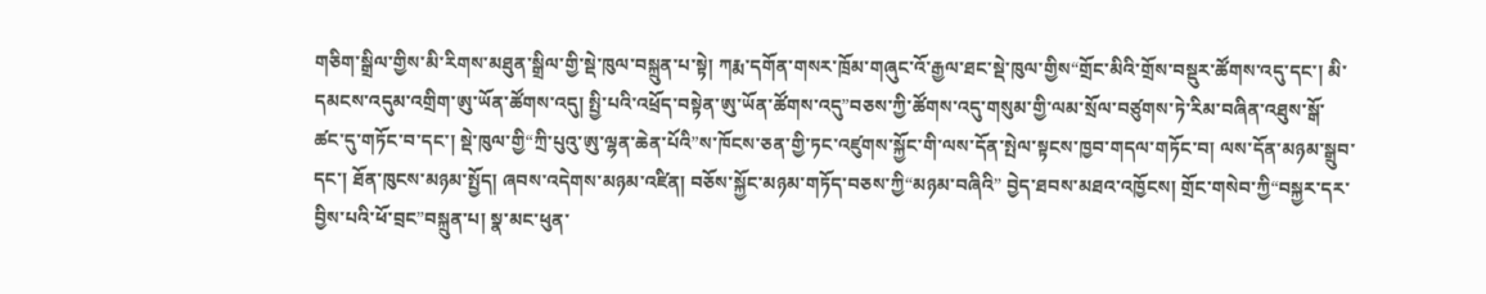གཅིག་སྒྲིལ་གྱིས་མི་རིགས་མཐུན་སྒྲིལ་གྱི་སྡེ་ཁུལ་བསྐྲུན་པ་སྟེ། ཀརྨ་དགོན་གསར་ཁྲོམ་གཞུང་འོ་རྒྱལ་ཐང་སྡེ་ཁུལ་གྱིས“གྲོང་མིའི་གྲོས་བསྡུར་ཚོགས་འདུ་དང་། མི་དམངས་འདུམ་འགྲིག་ཨུ་ཡོན་ཚོགས་འདུ། སྤྱི་པའི་འཕྲོད་བསྟེན་ཨུ་ཡོན་ཚོགས་འདུ”བཅས་ཀྱི་ཚོགས་འདུ་གསུམ་གྱི་ལམ་སྲོལ་བཙུགས་ཏེ་རིམ་བཞིན་འཐུས་སྒོ་ཚང་དུ་གཏོང་བ་དང་། སྡེ་ཁུལ་གྱི“ཀྲི་པུའུ་ཨུ་ལྷན་ཆེན་པོའི”ས་ཁོངས་ཅན་གྱི་ཏང་འཛུགས་སྐྱོང་གི་ལས་དོན་སྤེལ་སྟངས་ཁྱབ་གདལ་གཏོང་བ། ལས་དོན་མཉམ་སྒྲུབ་དང་། ཐོན་ཁུངས་མཉམ་སྤྱོད། ཞབས་འདེགས་མཉམ་འཛིན། བཅོས་སྐྱོང་མཉམ་གཏོད་བཅས་ཀྱི“མཉམ་བཞིའི” བྱེད་ཐབས་མཐའ་འཁྱོངས། གྲོང་གསེབ་ཀྱི“བསྐྱར་དར་བྱིས་པའི་ཕོ་བྲང”བསྐྲུན་པ། སྣ་མང་ཕུན་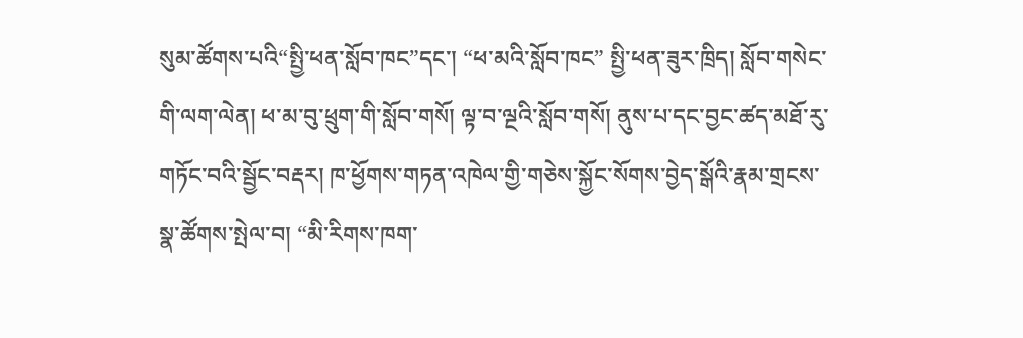སུམ་ཚོགས་པའི“སྤྱི་ཕན་སློབ་ཁང”དང་། “ཕ་མའི་སློབ་ཁང” སྤྱི་ཕན་ཟུར་ཁྲིད། སློབ་གསེང་གི་ལག་ལེན། ཕ་མ་བུ་ཕྲུག་གི་སློབ་གསོ། ལྟ་བ་ལྔའི་སློབ་གསོ། ནུས་པ་དང་བྱང་ཚད་མཐོ་རུ་གཏོང་བའི་སྦྱོང་བརྡར། ཁ་ཕྱོགས་གཏན་འཁེལ་གྱི་གཅེས་སྐྱོང་སོགས་བྱེད་སྒོའི་རྣམ་གྲངས་སྣ་ཚོགས་སྤེལ་བ། “མི་རིགས་ཁག་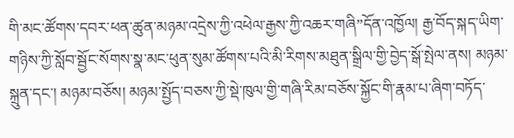གི་མང་ཚོགས་དབར་ཕན་ཚུན་མཉམ་འདྲེས་ཀྱི་འཕེལ་རྒྱས་ཀྱི་འཆར་གཞི”དོན་འཁྱོལ། རྒྱ་བོད་སྐད་ཡིག་གཉིས་ཀྱི་སློབ་སྦྱོང་སོགས་སྣ་མང་ཕུན་སུམ་ཚོགས་པའི་མི་རིགས་མཐུན་སྒྲིལ་གྱི་བྱེད་སྒོ་སྤེལ་ནས། མཉམ་སྐྲུན་དང་། མཉམ་བཅོས། མཉམ་སྤྱོད་བཅས་ཀྱི་སྡེ་ཁུལ་གྱི་གཞི་རིམ་བཅོས་སྐྱོང་གི་རྣམ་པ་ཞིག་བཏོད་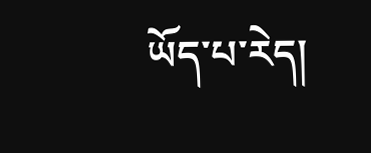ཡོད་པ་རེད།